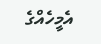އެމީހެއްގެ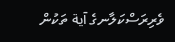ވެރިރަސްކަލާނގެ آية ތަކުން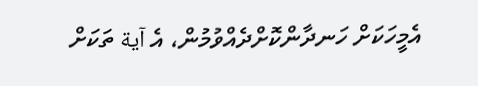އެމީހަކަށް ހަނދާންކޮށްދެއްވުމުން، އެ آية ތަކަށް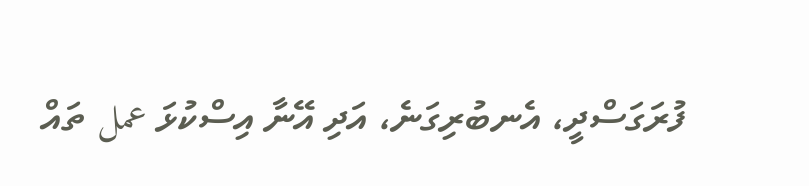ފުރަގަސްދީ، އެނބުރިގަނެ، އަދި އޭނާ އިސްކުޅަ عمل ތައް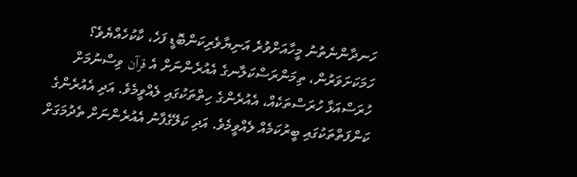ހަނދާންނެތުނު މީހާއަށްވުރެ އަނިޔާވެރިކަންބޮޑީ ފަހެ، ކާކުހެއްޔެވެ؟ ހަމަކަށަވަރުން، ތިމަންރަސްކަލާނގެ އެއުރެންނަށް އެ قرآن ވިސްނުމަށް ހުރަސްއަޅާ ހުރަސްތަކެއް، އެއުރެންގެ ހިތްތަކުގައި ލެއްވީމެވެ. އަދި އެއުރެންގެ ކަންފަތްތަކުގައި ބީރުކަމެއް ލެއްވީމެވެ. އަދި ކަލޭގެފާނު އެއުރެންނަށް ތެދުމަގަށް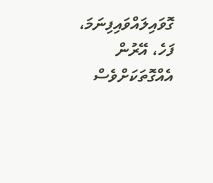ގޮވައިލައްވައިފިނަމަ، ފަހެ، އޭރުން އެއްގޮތަކަށްވެސް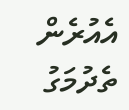އެއުރެން ތެދުމަގު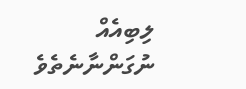ލިބިއެއް ނުގަންނާނެތެވެ